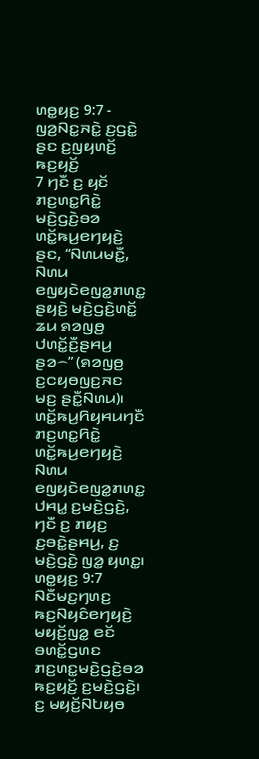ꤛꤥ꤭ꤟꤢ꤬ 9:7 - ꤜꤤ꤬ꤡꤢ꤭ꤏꤢꤧ꤭ ꤢ꤬ꤞꤢꤧ꤭ ꤔꤢ ꤢ꤬ꤜꤟꤛꤢꤩ꤬ ꤒꤢ꤬ꤟꤢꤩ꤬
7 ꤚꤢꤪ ꤢ꤬ ꤟꤢꤩ ꤊꤢ꤬ꤛꤢ꤭ꤖꤢꤧ꤭ ꤗꤢꤧ꤬ꤞꤢꤧ꤬ꤋꤤ ꤛꤢꤩ꤭ꤒꤣ꤬ꤕꤚꤟꤢꤧ꤬ ꤔꤢ, “ꤡꤛꤣꤗꤢꤪ꤭, ꤡꤛꤣ ꤕꤜꤟꤢꤧꤕꤜꤤ꤭ꤊꤛꤢ꤭ ꤔꤟꤢꤧ꤬ ꤗꤢꤧ꤬ꤞꤢꤧ꤬ꤛꤢꤩ꤭ ꤘꤣ ꤎꤤꤜꤥ꤬ ꤓꤛꤢꤩ꤭ꤢꤪ꤬ꤔꤌꤣ꤬ ꤔꤤ꤮” (ꤎꤤꤜꤥ꤬ ꤢ꤬ꤍꤟꤥꤜꤢ꤬ꤏꤢ ꤗꤢ꤬ ꤔꤢꤪ꤭ꤡꤛꤣ)꤯ ꤛꤢꤩ꤭ꤒꤣ꤬ꤖꤟꤌꤣꤚꤢꤪ ꤊꤢ꤬ꤛꤢ꤭ꤖꤢꤧ꤭ ꤛꤢꤩ꤭ꤒꤣ꤬ꤕꤚꤟꤢꤧ꤬ ꤡꤛꤣ ꤕꤜꤟꤢꤧꤕꤜꤤ꤭ꤊꤛꤢ꤭ ꤓꤌꤣ꤭ ꤢ꤬ꤗꤢꤧ꤬ꤞꤢꤧ꤬, ꤚꤢꤪ ꤢ꤬ ꤊꤟꤢ꤬ ꤢ꤬ꤋꤢꤧ꤭ꤔꤌꤣ꤬, ꤢ꤬ ꤗꤢꤧ꤬ꤞꤢꤧ꤬ ꤜꤤ꤭ ꤟꤛꤢ꤭꤯
ꤛꤥ꤭ꤟꤢ꤬ 9:7
ꤡꤢꤪꤗꤢ꤬ꤚꤛꤢ꤬ ꤒꤢ꤬ꤡꤟꤢꤨꤕꤚꤟꤢꤧ꤬ ꤗꤟꤢꤩ꤬ꤜꤤ꤭ ꤕꤢꤩ ꤋꤛꤢꤩ꤭ꤞꤛꤢ ꤊꤢ꤬ꤛꤢ꤭ꤗꤢꤧ꤬ꤞꤢꤧ꤬ꤋꤤ ꤒꤢ꤬ꤟꤢꤩ꤬ ꤢ꤬ꤗꤢꤧ꤬ꤞꤢꤧ꤬꤯ ꤢ꤬ ꤗꤟꤢꤩ꤬ꤡꤝꤟꤥ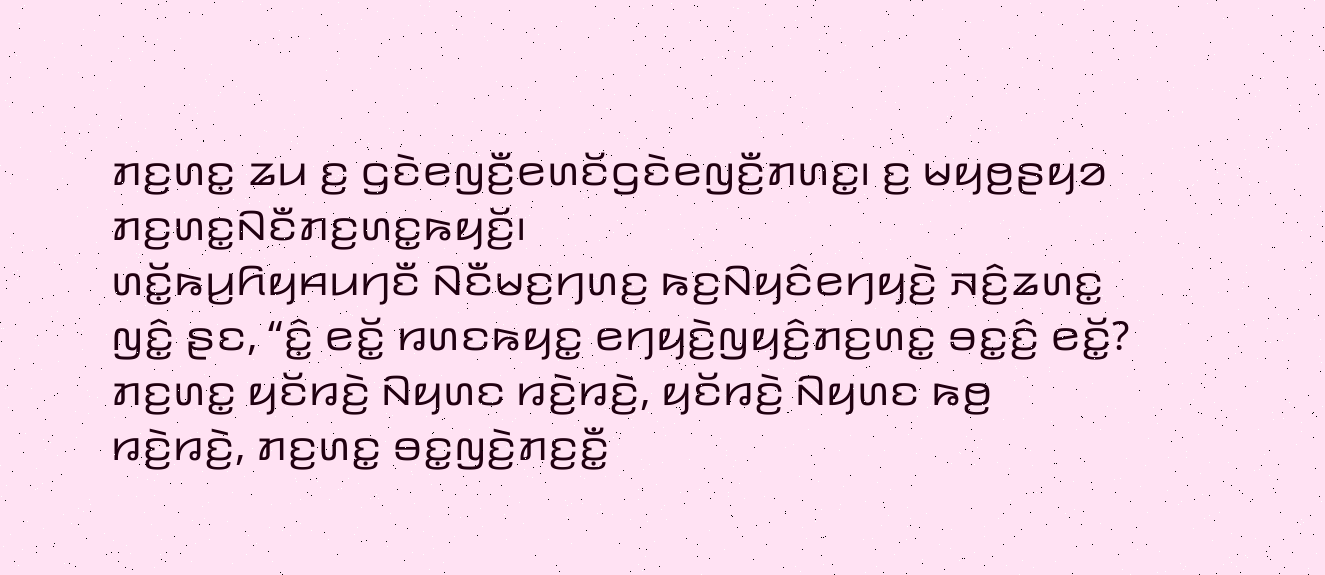ꤊꤢ꤬ꤛꤢ꤭ ꤘꤣ ꤢ꤬ ꤞꤢꤧꤕꤜꤢꤪ꤬ꤕꤛꤢꤩꤞꤢꤧꤕꤜꤢꤪ꤬ꤊꤛꤢ꤭꤯ ꤢ꤬ ꤗꤟꤥ꤬ꤔꤟꤤ ꤊꤢ꤬ꤛꤢ꤭ꤡꤢꤪꤊꤢ꤬ꤛꤢ꤭ꤒꤟꤢꤩ꤬꤯
ꤛꤢꤩ꤭ꤒꤣ꤬ꤖꤟꤌꤣꤚꤢꤪ ꤡꤢꤪꤗꤢ꤬ꤚꤛꤢ꤬ ꤒꤢ꤬ꤡꤟꤢꤨꤕꤚꤟꤢꤧ꤬ ꤏꤢꤨ꤬ꤘꤛꤢ꤭ ꤜꤢꤨ꤭ ꤔꤢ, “ꤢꤨ꤭ ꤕꤢꤩ꤭ ꤙꤛꤢꤒꤟꤢ꤭ ꤕꤚꤟꤢꤧ꤬ꤜꤟꤢꤨ꤬ꤊꤢ꤬ꤛꤢ꤭ ꤋꤢ꤭ꤢꤨ꤬ ꤕꤢꤩ꤭? ꤊꤢ꤬ꤛꤢ꤭ ꤟꤢꤩꤙꤢꤧ꤬ ꤡꤟꤛꤢ ꤙꤢꤧ꤬ꤙꤢꤧ꤬, ꤟꤢꤩꤙꤢꤧ꤬ ꤡꤟꤛꤢ ꤒꤥ꤬ ꤙꤢꤧ꤬ꤙꤢꤧ꤬, ꤊꤢ꤬ꤛꤢ꤭ ꤋꤢ꤭ꤜꤢꤧ꤬ꤊꤢ꤬ꤢꤪ꤭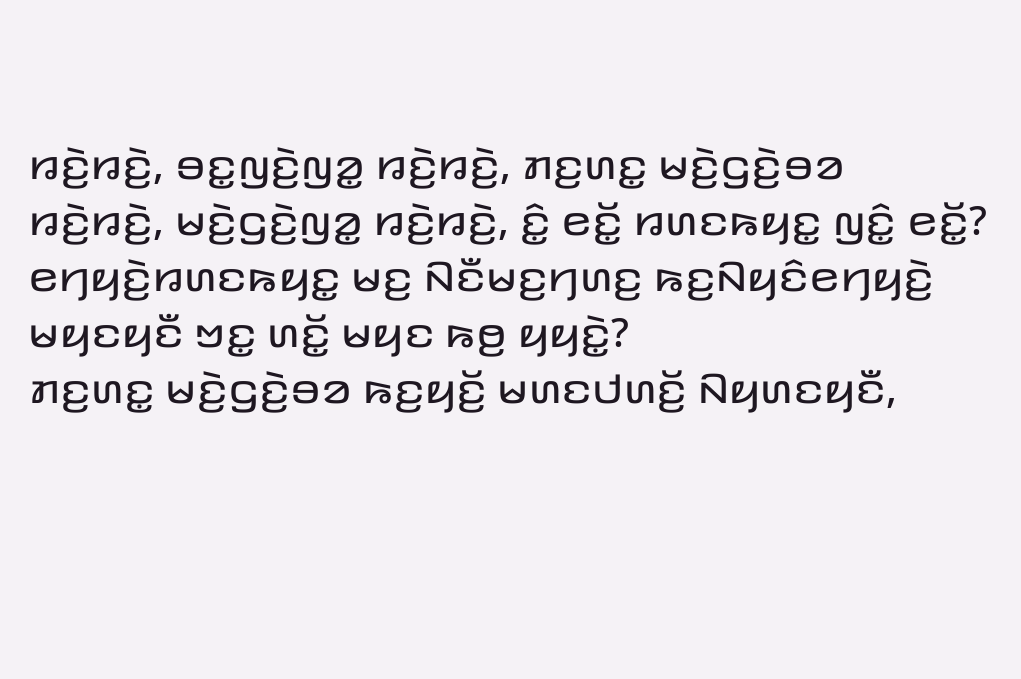ꤙꤢꤧ꤬ꤙꤢꤧ꤬, ꤋꤢ꤭ꤜꤢꤧ꤬ꤜꤤ꤭ ꤙꤢꤧ꤬ꤙꤢꤧ꤬, ꤊꤢ꤬ꤛꤢ꤭ ꤗꤢꤧ꤬ꤞꤢꤧ꤬ꤋꤤ ꤙꤢꤧ꤬ꤙꤢꤧ꤬, ꤗꤢꤧ꤬ꤞꤢꤧ꤬ꤜꤤ꤭ ꤙꤢꤧ꤬ꤙꤢꤧ꤬, ꤢꤨ꤭ ꤕꤢꤩ꤭ ꤙꤛꤢꤒꤟꤢ꤭ ꤜꤢꤨ꤭ ꤕꤢꤩ꤭? ꤕꤚꤟꤢꤧ꤬ꤙꤛꤢꤒꤟꤢ꤭ ꤗꤢ꤬ ꤡꤢꤪꤗꤢ꤬ꤚꤛꤢ꤬ ꤒꤢ꤬ꤡꤟꤢꤨꤕꤚꤟꤢꤧ꤬ ꤗꤟꤢꤟꤢꤪ ꤠꤢ꤭ ꤛꤢꤩ꤭ ꤗꤟꤢ ꤒꤥ꤬ ꤟꤟꤢꤧ꤭?
ꤊꤢ꤬ꤛꤢ꤭ ꤗꤢꤧ꤬ꤞꤢꤧ꤬ꤋꤤ ꤒꤢ꤬ꤟꤢꤩ꤬ ꤗꤛꤢꤓꤛꤢꤩ꤬ ꤡꤟꤛꤢꤟꤢꤪ,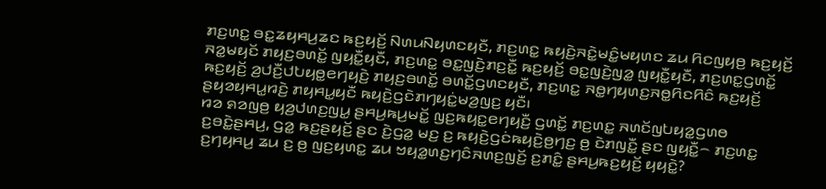ꤊꤢ꤬ꤛꤢ꤭ ꤋꤢ꤭ꤘꤟꤌꤣ꤬ꤘꤢ ꤒꤢ꤬ꤟꤢꤩ꤬ ꤡꤛꤣꤡꤟꤛꤢꤟꤢꤪ, ꤊꤢ꤬ꤛꤢ꤭ ꤒꤟꤢꤧ꤬ꤏꤢꤧ꤭ꤗꤢꤨ꤭ꤗꤟꤛꤢ ꤘꤣ ꤖꤢꤜꤟꤥ꤬ ꤒꤢ꤬ꤟꤢꤩ꤬ ꤏꤤ꤭ꤗꤟꤢꤩ ꤊꤟꤢ꤬ꤋꤛꤢꤩ꤭ ꤜꤟꤢꤪ꤭ꤟꤢꤪ, ꤊꤢ꤬ꤛꤢ꤭ ꤋꤢ꤭ꤜꤢꤧ꤬ꤊꤢ꤬ꤢꤪ꤭ ꤒꤢ꤬ꤟꤢꤩ꤬ ꤋꤢ꤭ꤜꤢꤧ꤬ꤜꤤ꤭ ꤜꤟꤢꤪ꤭ꤟꤢꤪ, ꤊꤢ꤬ꤛꤢ꤭ꤞꤛꤢꤩ꤭ ꤒꤢ꤬ꤟꤢꤩ꤬ ꤤ꤬ꤓꤢꤪ꤬ꤓꤝꤟꤥ꤭ꤕꤚꤟꤢꤧ꤬ ꤊꤟꤢ꤬ꤋꤛꤢꤩ꤭ ꤋꤛꤢꤩ꤭ꤞꤛꤢꤟꤢꤪ, ꤊꤢ꤬ꤛꤢ꤭ ꤏꤥ꤭ꤚꤟꤛꤢ꤬ꤏꤥ꤭ꤖꤢꤖꤢꤨ ꤒꤢ꤬ꤟꤢꤩ꤬ ꤔꤟꤤꤟꤌꤣ꤭ꤙꤢꤧ꤬ ꤊꤟꤌꤣ꤭ꤟꤢꤪ ꤒꤟꤢꤧ꤬ꤞꤢꤧꤊꤚꤟꤢꤦ꤭ꤗꤤ꤬ꤜꤢ꤬ ꤟꤢꤪ꤯
ꤙꤤ ꤎꤤꤜꤥ꤬ ꤟꤤ꤬ꤓꤛꤢ꤬ꤜꤣ꤭ ꤔꤌꤣ꤬ꤒꤣ꤬ꤗꤢꤩ꤭ ꤜꤢ꤬ꤒꤟꤢ꤭ꤕꤚꤟꤢꤪ꤬ ꤞꤛꤢꤩ꤭ ꤊꤢ꤬ꤛꤢ꤭ ꤏꤛꤢꤩꤜꤝꤟꤤ꤭ꤞꤛꤥ ꤢ꤬ꤋꤢꤧ꤭ꤔꤌꤣ꤬, ꤞꤤ꤭ ꤒꤢ꤬ꤔꤟꤢꤩ꤬ ꤔꤢ ꤢꤧ꤬ꤞꤤ꤭ ꤗꤢ꤬ ꤢ꤬ ꤒꤟꤢꤧ꤬ꤞꤢꤦꤒꤟꤢꤧ꤬ꤥ꤬ꤚꤢ꤬ ꤥ꤬ ꤢꤧꤊꤜꤢꤪ꤭ ꤔꤢ ꤜꤟꤢꤪ꤭꤮ ꤊꤢ꤬ꤛꤢ꤭ ꤢ꤬ꤚꤟꤌꤣ꤬ ꤘꤣ ꤢ꤬ ꤥ꤬ ꤜꤢ꤬ꤟꤛꤢ꤭ ꤘꤣ ꤠꤟꤤ꤭ꤛꤢ꤬ꤚꤢꤨꤏꤛꤢ꤬ꤜꤢꤩ꤬ ꤢ꤬ꤊꤢꤨ꤭ ꤔꤌꤣ꤬ꤒꤢ꤬ꤟꤢꤩ꤬ ꤟꤟꤢꤧ꤭?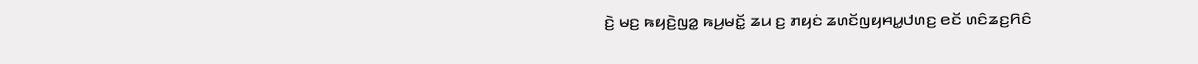ꤢꤧ꤬ ꤗꤢ꤬ ꤒꤟꤢꤧ꤬ꤜꤤ꤭ ꤒꤣ꤬ꤗꤢꤩ꤭ ꤘꤣ ꤢ꤬ ꤊꤟꤢꤦ ꤘꤛꤢꤩꤜꤟꤌꤣ꤭ꤓꤛꤢ꤬ ꤕꤢꤩ ꤛꤢꤨꤘꤢ꤬ꤖꤢꤨ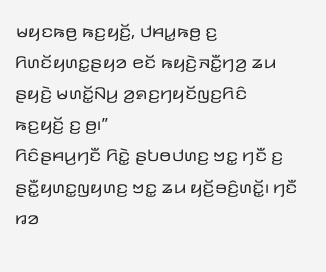ꤗꤟꤢꤒꤥ꤬ ꤒꤢ꤬ꤟꤢꤩ꤬, ꤓꤌꤣ꤭ꤒꤥ꤬ ꤢ꤬ ꤖꤛꤢꤩꤟꤛꤢ꤭ꤔꤟꤤ ꤕꤢꤩ ꤒꤟꤢꤧ꤬ꤏꤢꤪ꤭ꤚꤤ꤬ ꤘꤣ ꤔꤟꤢꤧ꤬ ꤗꤛꤢꤩ꤭ꤡꤣ꤬ ꤤ꤬ꤎꤢ꤬ꤚꤟꤢꤩꤜꤢ꤬ꤖꤢꤨ ꤒꤢ꤬ꤟꤢꤩ꤬ ꤢ꤬ ꤥ꤬꤯”
ꤖꤢꤨꤔꤌꤣ꤬ꤚꤢꤪ ꤖꤢꤧ꤭ ꤔꤝꤥꤓꤛꤢ꤬ ꤠꤢ꤭ ꤚꤢꤪ ꤢ꤬ ꤔꤢꤪ꤭ꤟꤛꤢ꤭ꤜꤟꤛꤢ꤬ ꤠꤢ꤭ ꤘꤣ ꤟꤢꤩ꤬ꤋꤢꤨ꤬ꤛꤢꤩ꤭꤯ ꤚꤢꤪ ꤙꤤ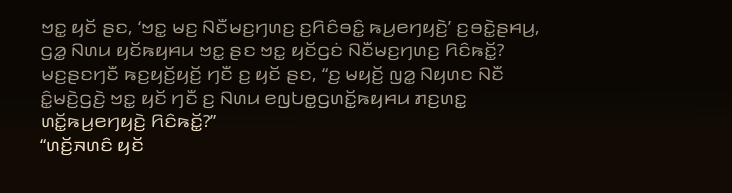ꤠꤢ꤭ ꤟꤢꤩ ꤔꤢ, ‘ꤠꤢ꤭ ꤗꤢ꤬ ꤡꤢꤪꤗꤢ꤬ꤚꤛꤢ꤬ ꤢ꤬ꤖꤢꤨꤋꤢꤨ꤭ ꤒꤣ꤬ꤕꤚꤟꤢꤧ꤬’ ꤢ꤬ꤋꤢꤧ꤭ꤔꤌꤣ꤬, ꤞꤤ꤭ ꤡꤛꤣ ꤟꤢꤩꤒꤟꤌꤣ ꤠꤢ꤭ ꤔꤢ ꤠꤢ꤭ ꤟꤢꤩꤞꤢꤦ ꤡꤢꤪꤗꤢ꤬ꤚꤛꤢ꤬ ꤖꤢꤨꤒꤢꤩ꤭?
ꤗꤢ꤬ꤔꤢꤚꤢꤪ ꤒꤢ꤬ꤟꤢꤩ꤬ꤟꤢꤩ꤬ ꤚꤢꤪ ꤢ꤬ ꤟꤢꤩ ꤔꤢ, “ꤢ꤬ ꤗꤟꤢꤩ꤬ ꤜꤤ꤭ ꤡꤟꤛꤢ ꤡꤢꤪ ꤢꤨ꤭ꤗꤢꤧ꤬ꤞꤢꤧ꤬ ꤠꤢ꤭ ꤟꤢꤩ ꤚꤢꤪ ꤢ꤬ ꤡꤛꤣ ꤕꤜꤝꤥ꤭ꤞꤛꤢꤩ꤭ꤒꤟꤌꤣ ꤊꤢ꤬ꤛꤢ꤭ ꤛꤢꤩ꤭ꤒꤣ꤬ꤕꤚꤟꤢꤧ꤬ ꤖꤢꤨꤒꤢꤩ꤭?”
“ꤛꤢꤩ꤬ꤏꤛꤢꤨ ꤟꤢꤩ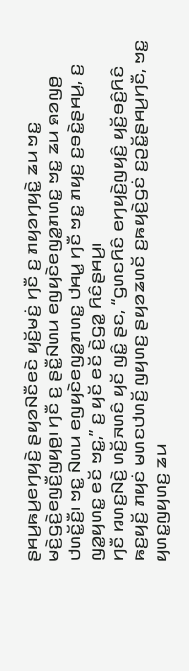ꤔꤌꤣ꤬ꤒꤣ꤬ꤕꤚꤟꤢꤧ꤬ ꤔꤟꤤꤡꤢꤪꤕꤢꤧ ꤟꤢꤩ꤬ꤗꤢꤦ꤬ ꤚꤢꤪ ꤢ꤬ ꤊꤟꤤꤚꤟꤢꤧ꤭ ꤘꤣ ꤠꤢ꤭ ꤗꤢꤧ꤬ꤞꤢꤧ꤬ꤕꤜꤢꤪ꤬ꤜꤟꤥ꤬꤯ ꤚꤢꤪ ꤢ꤬ ꤔꤢꤪ꤭ꤡꤛꤣ ꤕꤜꤟꤢꤧꤕꤜꤤ꤭ꤊꤛꤢ꤭ ꤠꤢ꤭ ꤘꤣ ꤎꤤꤜꤥ꤬ ꤓꤛꤢꤩ꤭ꤢꤪ꤬꤯ ꤠꤢ꤭ ꤡꤛꤣ ꤕꤜꤟꤢꤧꤕꤜꤤ꤭ꤊꤛꤢ꤭ ꤓꤌꤣ꤭ ꤚꤢꤪ ꤠꤢ꤭ ꤊꤟꤢ꤬ ꤢ꤬ꤋꤢꤧ꤭ꤔꤌꤣ꤬, ꤢ꤬ ꤜꤤ꤭ꤟꤛꤢ꤭ ꤕꤢꤩ ꤠꤢ꤭,” ꤢ꤬ ꤟꤢꤩ ꤕꤢꤩ ꤢꤧ꤬ꤞꤤ꤭ ꤖꤢꤨꤔꤌꤣ꤬꤯
ꤚꤢꤪ ꤙꤛꤢ꤬ꤡꤢꤧ꤬ ꤛꤢꤩ꤬ꤏꤛꤢꤨ ꤟꤢꤩ ꤜꤢꤨ꤭ ꤔꤢ, “ꤞꤛꤢꤖꤢꤨ ꤕꤚꤟꤢꤧ꤬ꤜꤟꤢꤨ꤬ ꤟꤢꤩ꤬ꤋꤢꤨ꤬ꤖꤢꤨ ꤒꤢ꤬ꤟꤢꤩ꤬ ꤊꤟꤢꤦ ꤗꤛꤢꤓꤛꤢꤩ꤬ ꤜꤟꤛꤢ꤬ ꤔꤟꤤꤘꤛꤢꤩ ꤢ꤬ꤒꤟꤢꤧ꤬ꤞꤢꤦ ꤢ꤬ꤑꤢꤩ꤭ꤔꤌꤣ꤬ꤚꤢꤪ, ꤠꤢ꤭ ꤟꤛꤢ꤭ꤜꤟꤛꤢ꤬ ꤘꤣ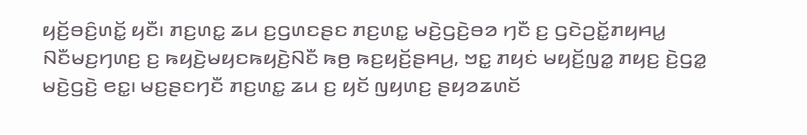ꤟꤢꤩ꤬ꤋꤢꤨ꤬ꤛꤢꤩ꤭ ꤟꤢꤪ꤯ ꤊꤢ꤬ꤛꤢ꤭ ꤘꤣ ꤢ꤬ꤞꤛꤢꤔꤢ ꤊꤢ꤬ꤛꤢ꤭ ꤗꤢꤧ꤬ꤞꤢꤧ꤬ꤋꤤ ꤚꤢꤪ ꤢ꤬ ꤞꤢꤧꤑꤢꤩ꤭ꤊꤟꤌꤣ꤭ ꤡꤢꤪꤗꤢ꤬ꤚꤛꤢ꤬ ꤢ꤬ ꤒꤟꤢꤧ꤬ꤗꤟꤢꤒꤟꤢꤧ꤬ꤡꤢꤪ ꤒꤥ꤬ ꤒꤢ꤬ꤟꤢꤩ꤬ꤔꤌꤣ꤬, ꤠꤢ꤭ ꤊꤟꤢꤦ ꤗꤟꤢꤩ꤬ꤜꤤ꤭ ꤊꤟꤢ꤬ ꤢꤧ꤬ꤞꤤ꤭ ꤗꤢꤧ꤬ꤞꤢꤧ꤬ ꤕꤢ꤭꤯ ꤗꤢ꤬ꤔꤢꤚꤢꤪ ꤊꤢ꤬ꤛꤢ꤭ ꤘꤣ ꤢ꤬ ꤟꤢꤩ ꤜꤟꤛꤢ꤬ ꤔꤟꤤꤘꤛꤢꤩ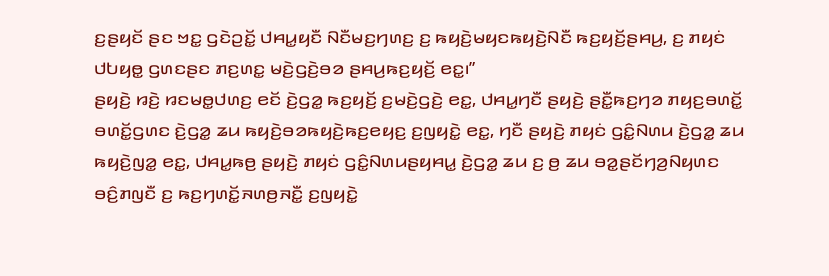ꤢ꤬ꤔꤟꤢꤩ ꤔꤢ ꤠꤢ꤭ ꤞꤢꤧꤑꤢꤩ꤭ ꤓꤌꤣ꤭ꤟꤢꤪ ꤡꤢꤪꤗꤢ꤬ꤚꤛꤢ꤬ ꤢ꤬ ꤒꤟꤢꤧ꤬ꤗꤟꤢꤒꤟꤢꤧ꤬ꤡꤢꤪ ꤒꤢ꤬ꤟꤢꤩ꤬ꤔꤌꤣ꤬, ꤢ꤬ ꤊꤟꤢꤦ ꤓꤝꤟꤥ꤭ ꤞꤛꤢꤔꤢ ꤊꤢ꤬ꤛꤢ꤭ ꤗꤢꤧ꤬ꤞꤢꤧ꤬ꤋꤤ ꤔꤌꤣ꤬ꤒꤢ꤬ꤟꤢꤩ꤬ ꤕꤢ꤭꤯”
ꤔꤟꤢꤧ꤬ ꤙꤢꤧ꤬ ꤙꤢꤗꤥ꤭ꤓꤛꤢ꤬ ꤕꤢꤩ ꤢꤧ꤬ꤞꤤ꤭ ꤒꤢ꤬ꤟꤢꤩ꤬ ꤢ꤬ꤗꤢꤧ꤬ꤞꤢꤧ꤬ ꤕꤢ꤭, ꤓꤌꤣ꤭ꤚꤢꤪ ꤔꤟꤢꤧ꤬ ꤔꤢꤪ꤭ꤒꤢ꤬ꤚꤤ ꤊꤟꤢ꤬ꤋꤛꤢꤩ꤭ ꤋꤛꤢꤩ꤭ꤞꤛꤢ ꤢꤧ꤬ꤞꤤ꤭ ꤘꤣ ꤒꤟꤢꤧ꤬ꤋꤤꤒꤟꤢꤧ꤬ꤒꤢ꤬ꤕꤟꤢ꤬ ꤢ꤬ꤜꤟꤢꤧ꤭ ꤕꤢ꤭, ꤚꤢꤪ ꤔꤟꤢꤧ꤬ ꤊꤟꤢꤦ ꤞꤢꤨ꤭ꤡꤛꤣ ꤢꤧ꤬ꤞꤤ꤭ ꤘꤣ ꤒꤟꤢꤧ꤬ꤜꤤ꤭ ꤕꤢ꤭, ꤓꤌꤣ꤭ꤒꤥ꤬ ꤔꤟꤢꤧ꤬ ꤊꤟꤢꤦ ꤞꤢꤨ꤭ꤡꤛꤣꤔꤟꤌꤣ꤭ ꤢꤧ꤬ꤞꤤ꤭ ꤘꤣ ꤢ꤬ ꤥ꤬ ꤘꤣ ꤋꤤ꤭ꤔꤢꤩꤚꤤ꤬ꤡꤟꤛꤢ ꤋꤢꤨ꤬ꤊꤜꤢꤪ ꤢ꤬ ꤒꤢ꤬ꤚꤛꤢꤩ꤭ꤏꤛꤥ꤬ꤏꤢꤪ꤭ ꤢ꤬ꤜꤟꤢꤧ꤭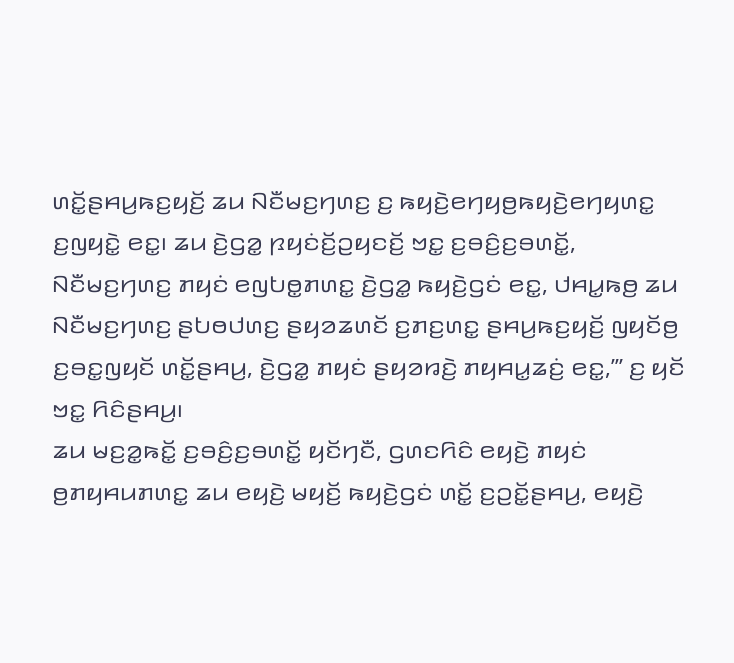ꤛꤢꤩ꤭ꤔꤌꤣ꤬ꤒꤢ꤬ꤟꤢꤩ꤬ ꤘꤣ ꤡꤢꤪꤗꤢ꤬ꤚꤛꤢ꤬ ꤢ꤬ ꤒꤟꤢꤧ꤬ꤕꤚꤟꤥ꤬ꤒꤟꤢꤧ꤬ꤕꤚꤟꤛꤢ꤭ ꤢ꤬ꤜꤟꤢꤧ꤭ ꤕꤢ꤭꤯ ꤘꤣ ꤢꤧ꤬ꤞꤤ꤭ ꤐꤟꤢꤦꤢꤩ꤬ꤑꤟꤢꤢꤩ꤬ ꤠꤢ꤭ ꤢ꤬ꤋꤢꤨ꤬ꤢ꤬ꤋꤛꤢꤩ꤭, ꤡꤢꤪꤗꤢ꤬ꤚꤛꤢ꤬ ꤊꤟꤢꤦ ꤕꤜꤝꤥ꤭ꤊꤛꤢ꤭ ꤢꤧ꤬ꤞꤤ꤭ ꤒꤟꤢꤧ꤬ꤞꤢꤦ ꤕꤢ꤭, ꤓꤌꤣ꤭ꤒꤥ꤬ ꤘꤣ ꤡꤢꤪꤗꤢ꤬ꤚꤛꤢ꤬ ꤔꤝꤥꤓꤛꤢ꤬ ꤔꤟꤤꤘꤛꤢꤩ ꤢ꤬ꤊꤢ꤬ꤛꤢ꤭ ꤔꤌꤣ꤬ꤒꤢ꤬ꤟꤢꤩ꤬ ꤜꤟꤢꤩꤥ꤬ ꤢ꤬ꤋꤢ꤭ꤜꤟꤢꤩ ꤛꤢꤩ꤭ꤔꤌꤣ꤬, ꤢꤧ꤬ꤞꤤ꤭ ꤊꤟꤢꤦ ꤔꤟꤤꤙꤢꤧ꤬ ꤊꤟꤌꤣ꤭ꤘꤢꤦ꤬ ꤕꤢ꤭,’” ꤢ꤬ ꤟꤢꤩ ꤠꤢ꤭ ꤖꤢꤨꤔꤌꤣ꤬꤯
ꤘꤣ ꤗꤢ꤬ꤤ꤭ꤒꤢꤩ꤭ ꤢ꤬ꤋꤢꤨ꤬ꤢ꤬ꤋꤛꤢꤩ꤭ ꤟꤢꤩꤚꤢꤪ, ꤞꤛꤢꤖꤢꤨ ꤕꤟꤢꤧ꤬ ꤊꤟꤢꤦ ꤥ꤬ꤊꤟꤌꤣꤊꤛꤢ꤭ ꤘꤣ ꤕꤟꤢꤧ꤬ ꤗꤟꤢꤩ꤬ ꤒꤟꤢꤧ꤬ꤞꤢꤦ ꤛꤢꤩ꤭ ꤢ꤬ꤑꤢꤩ꤭ꤔꤌꤣ꤬, ꤕꤟꤢꤧ꤬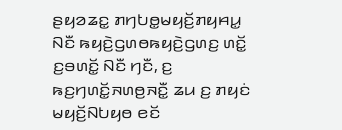ꤔꤟꤤꤘꤢ꤭ ꤊꤚꤝꤥ꤭ꤗꤟꤢꤩ꤬ꤊꤟꤌꤣ꤭ ꤡꤢꤪ ꤒꤟꤢꤧ꤬ꤞꤛꤥꤒꤟꤢꤧ꤬ꤞꤛꤢ꤬ ꤛꤢꤩ꤭ ꤢ꤬ꤋꤛꤢꤩ꤭ ꤡꤢꤪ ꤚꤢꤪ, ꤢ꤬ ꤒꤢ꤬ꤚꤛꤢꤩ꤭ꤏꤛꤥ꤬ꤏꤢꤪ꤭ ꤘꤣ ꤢ꤬ ꤊꤟꤢꤦ ꤗꤟꤢꤩ꤬ꤡꤝꤟꤥ ꤕꤢꤩ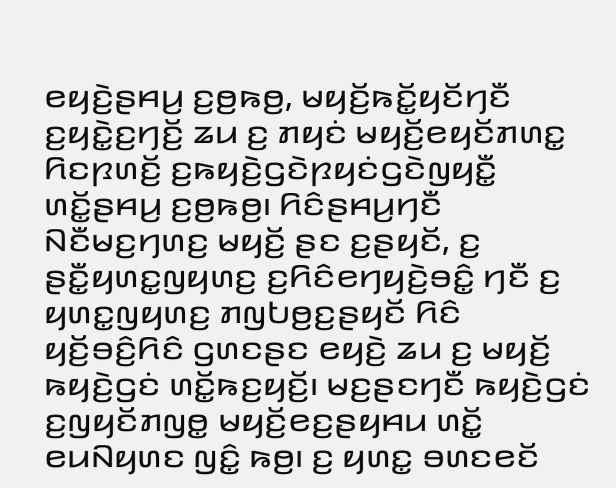ꤕꤟꤢꤧ꤬ꤔꤌꤣ꤬ ꤢ꤬ꤥ꤬ꤒꤥ꤬, ꤗꤟꤢꤩ꤬ꤒꤢꤩ꤭ꤟꤢꤩꤚꤢꤪ ꤢ꤬ꤟꤢꤧ꤭ꤢ꤬ꤚꤢꤩ꤬ ꤘꤣ ꤢ꤬ ꤊꤟꤢꤦ ꤗꤟꤢꤩ꤬ꤕꤟꤢꤩꤊꤛꤢ꤭ ꤖꤢꤐꤛꤢꤩ꤬ ꤢ꤬ꤒꤟꤢꤧ꤬ꤞꤢꤧꤐꤟꤢꤦꤞꤢꤧꤜꤟꤢꤪ꤭ ꤛꤢꤩ꤭ꤔꤌꤣ꤬ ꤢ꤬ꤥ꤬ꤒꤥ꤬꤯ ꤖꤢꤨꤔꤌꤣ꤬ꤚꤢꤪ ꤡꤢꤪꤗꤢ꤬ꤚꤛꤢ꤬ ꤗꤟꤢꤩ꤬ ꤔꤢ ꤢ꤬ꤔꤟꤢꤩ, ꤢ꤬ ꤔꤢꤪ꤭ꤟꤛꤢ꤭ꤜꤟꤛꤢ꤬ ꤢ꤬ꤖꤢꤨꤕꤚꤟꤢꤧ꤬ꤋꤢꤨ꤭ ꤚꤢꤪ ꤢ꤬ ꤟꤛꤢ꤭ꤜꤟꤛꤢ꤬ ꤊꤜꤝꤥ꤬ꤢ꤬ꤔꤟꤢꤩ ꤖꤢꤨ ꤟꤢꤩ꤬ꤋꤢꤨ꤬ꤖꤢꤨ ꤞꤛꤢꤔꤢ ꤕꤟꤢꤧ꤬ ꤘꤣ ꤢ꤬ ꤗꤟꤢꤩ꤬ ꤒꤟꤢꤧ꤬ꤞꤢꤦ ꤛꤢꤩ꤭ꤒꤢ꤬ꤟꤢꤩ꤬꤯ ꤗꤢ꤬ꤔꤢꤚꤢꤪ ꤒꤟꤢꤧ꤬ꤞꤢꤦ ꤢ꤬ꤜꤟꤢꤩꤊꤜꤥ꤭ ꤗꤟꤢꤩ꤬ꤕꤢ꤬ꤔꤟꤌꤣ ꤛꤢꤩ꤭ ꤕꤣꤡꤟꤛꤢ ꤜꤢꤨ꤭ ꤒꤥ꤬꤯ ꤢ꤬ ꤟꤛꤢ꤭ ꤋꤛꤢꤕꤢꤩ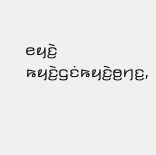ꤕꤟꤢꤧ꤬ ꤒꤟꤢꤧ꤬ꤞꤢꤦꤒꤟꤢꤧ꤬ꤥ꤬ꤚꤢ꤬,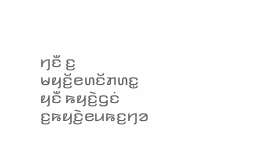ꤚꤢꤪ ꤢ꤬ ꤗꤟꤢꤩ꤬ꤕꤛꤢꤩꤊꤛꤢ꤭ ꤟꤢꤪ ꤒꤟꤢꤧ꤬ꤞꤢꤦ ꤢ꤬ꤒꤟꤢꤧ꤬ꤕꤣꤒꤢ꤬ꤚꤤ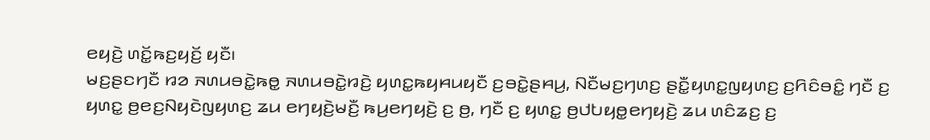ꤕꤟꤢꤧ꤬ ꤛꤢꤩ꤭ꤒꤢ꤬ꤟꤢꤩ꤬ ꤟꤢꤪ꤯
ꤗꤢ꤬ꤔꤢꤚꤢꤪ ꤙꤤ ꤏꤛꤣꤋꤢꤧ꤭ꤒꤥ꤭ ꤏꤛꤣꤋꤢꤧ꤭ꤙꤢꤧ꤬ ꤟꤛꤢ꤭ꤒꤟꤌꤣꤟꤢꤪ ꤢ꤬ꤋꤢꤧ꤭ꤔꤌꤣ꤬, ꤡꤢꤪꤗꤢ꤬ꤚꤛꤢ꤬ ꤔꤢꤪ꤭ꤟꤛꤢ꤭ꤜꤟꤛꤢ꤬ ꤢ꤬ꤖꤢꤨꤋꤢꤨ꤭ ꤚꤢꤪ ꤢ꤬ ꤟꤛꤢ꤭ ꤥ꤬ꤕꤢ꤬ꤡꤟꤢꤧꤜꤟꤛꤢ꤬ ꤘꤣ ꤕꤚꤟꤢꤧ꤬ꤗꤢꤪ꤬ ꤒꤣ꤬ꤕꤚꤟꤢꤧ꤬ ꤢ꤬ ꤥ꤬, ꤚꤢꤪ ꤢ꤬ ꤟꤛꤢ꤭ ꤥ꤬ꤓꤝꤟꤥ꤭ꤕꤚꤟꤢꤧ꤬ ꤘꤣ ꤛꤢꤨꤘꤢ꤬ ꤢ꤬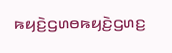ꤒꤟꤢꤧ꤬ꤞꤛꤥꤒꤟꤢꤧ꤬ꤞꤛꤢ꤬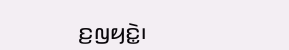ꤢ꤬ꤜꤟꤢꤧ꤭꤯